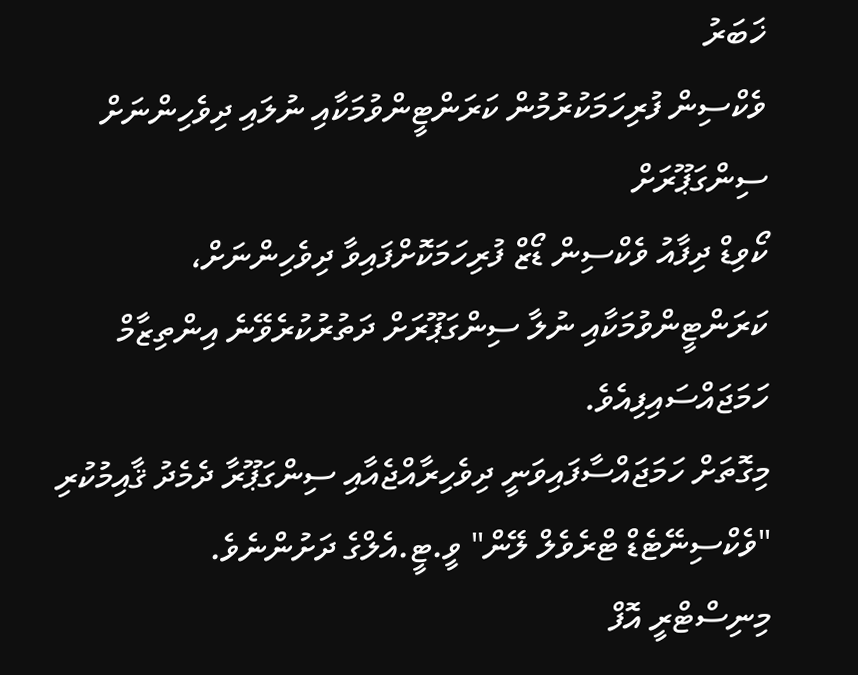ޚަބަރު
ވެކްސިން ފުރިހަމަކުރުމުން ކަރަންޓީންވުމަކާއި ނުލައި ދިވެހިންނަށް ސިންގަޕޫރަށް
ކޯވިޑް ދިފާއު ވެކްސިން ޑޯޒް ފުރިހަމަކޮށްފައިވާ ދިވެހިންނަށް، ކަރަންޓީންވުމަކާއި ނުލާ ސިންގަޕޫރަށް ދަތުރުކުރެވޭނެ އިންތިޒާމް ހަމަޖައްސައިފިއެވެ.
މިގޮތަށް ހަމަޖައްސާފައިވަނީ ދިވެހިރާއްޖެއާއި ސިންގަޕޫރާ ދެމެދު ޤާއިމުކުރި "ވެކްސިނޭޓެޑް ޓްރެވެލް ލޭން" ވީ.ޓީ.އެލްގެ ދަށުންނެވެ.
މިނިސްޓްރީ އޮފް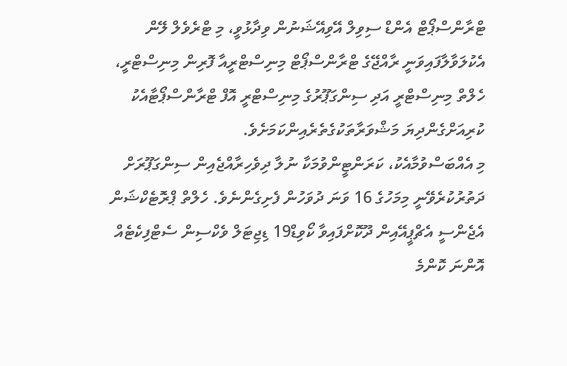ޓްރާންސްޕޯޓް އެންޑް ސިވިލް އޭވިއޭޝަނުން ވިދާޅުވީ، މި ޓްރެވެލް ލޭން އެކުލަވާލާފައިވަނީ ރާއްޖޭގެ ޓްރާންސްޕޯޓް މިނިސްޓްރީއާ ފޮރިން މިނިސްޓްރީ، ހެލްތް މިނިސްޓްރީ އަދި ސިންގަޕޫރުގެ މިނިސްޓްރީ އޮފް ޓްރާންސްޕޯޓާއެކު ކުރިއަށްގެންދިޔަ މަޝްވަރާތަކުގެތެރެއިންކަމަށެވެ.
މި އެއްބަސްވުމާއެކު، ކަރަންޓީންވުމަކާ ނުލާ ދިވެހިރާއްޖެއިން ސިންގަޕޫރަށް ދަތުރުކުރެވޭނީ މިމަހުގެ 16 ވަނަ ދުވަހުން ފެށިގެންނެވެ. ހެލްތް ޕްރޮޓެކްޝަން އެޖެންސީ އެޗްޕީއޭއިން ދޫކޮށްފައިވާ ކޯވިޑް19 ޑިޖިޓަލް ވެކްސިން ސެޓްފިކެޓެއް އޮންނަ ކޮންމެ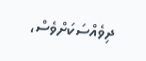ދިވެއްސަކަށްވެސް،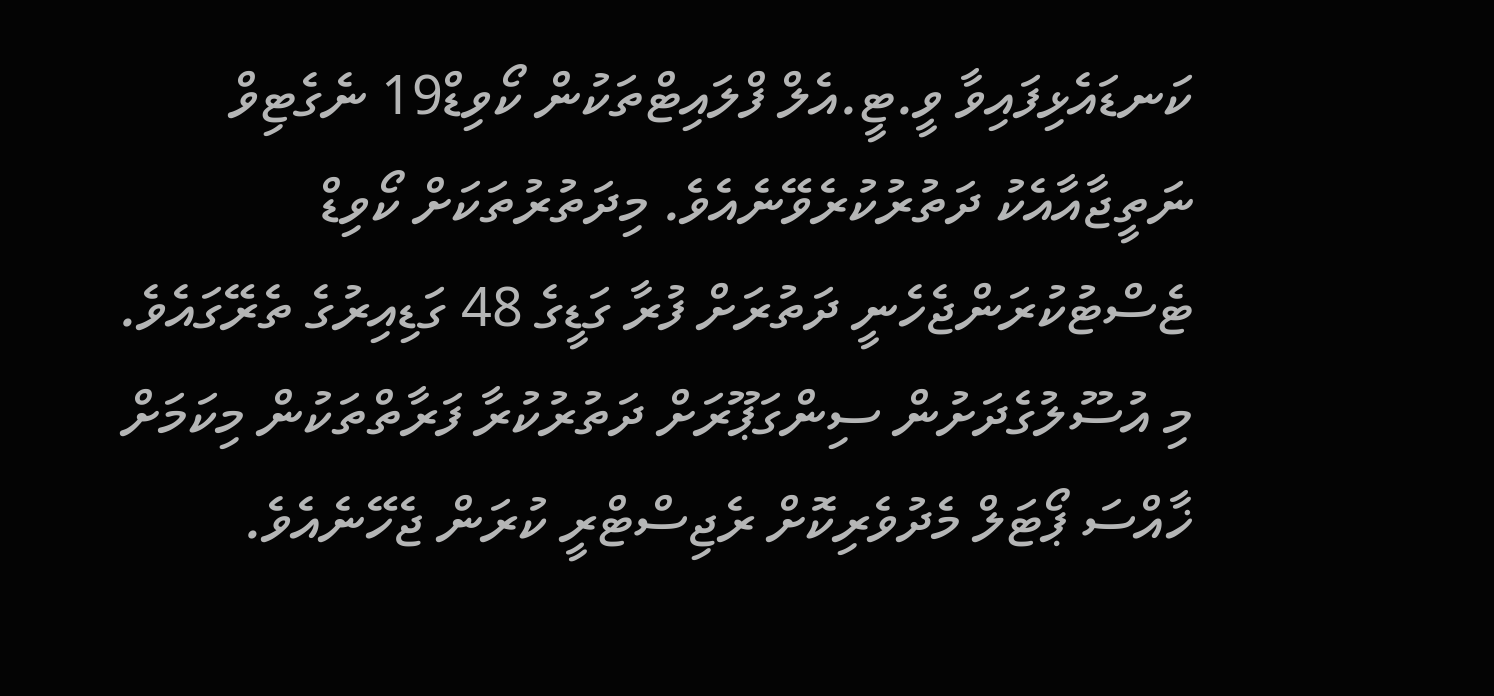ކަނޑައެޅިފައިވާ ވީ.ޓީ.އެލް ފްލައިޓްތަކުން ކޯވިޑް19 ނެގެޓިވް ނަތީޖާއާއެކު ދަތުރުކުރެވޭނެއެވެ. މިދަތުރުތަކަށް ކޯވިޑް ޓެސްޓުކުރަންޖެހެނީ ދަތުރަށް ފުރާ ގަޑީގެ 48 ގަޑިއިރުގެ ތެރޭގައެވެ.
މި އުސޫލުގެދަށުން ސިންގަޕޫރަށް ދަތުރުކުރާ ފަރާތްތަކުން މިކަމަށް ޚާއްސަ ޕޯޓަލް މެދުވެރިކޮށް ރެޖިސްޓްރީ ކުރަން ޖެހޭނެއެވެ.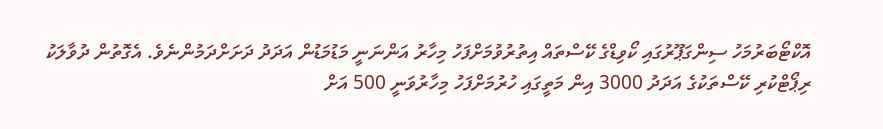އޮކްޓޯބަރުމަހު ސިންގަޕޫރުގައި ކޯވިޑްގެ ކޭސްތައް އިތުރުވުމަށްފަހު މިހާރު އަންނަނީ މަޑުމަޑުން އަދަދު ދަށަށްދަމުންނެވެ. އެގޮތުން ދުވާލަކު ރިޕޯޓްކުރި ކޭސްތަކުގެ އަދަދު 3000 އިން މަތީގައި ހުރުމަށްފަހު މިހާރުވަނީ 500 އަށް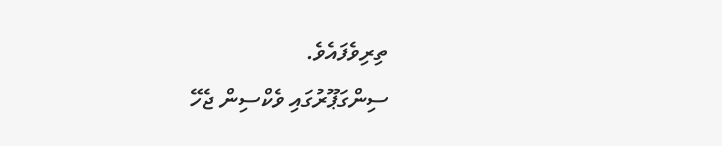ތިރިވެފައެވެ.
ސިންގަޕޫރުގައި ވެކްސިން ޖެހޭ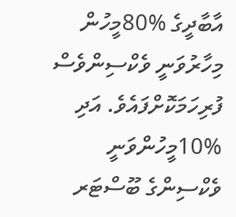އާބާދީގެ %80މީހުން މިހާރުވަނީ ވެކްސިންވެސް ފުރިހަމަކޮށްފައެވެ. އަދި %10މީހުންވަނީ ވެކްސިންގެ ބޫސްޓަރ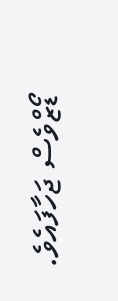ޑޯޒްވެސް ޖަހާފައެވެ.